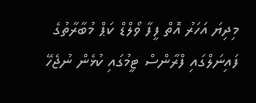މިދިޔަ އަހަރު އޮތް ފީފާ ވޯލްޑް ކަޕް މުބާރާތުގެ ފައިނަލްގައި ފްރާންސް ޓީމުގައި ކުޅެން ނުޖެހޭ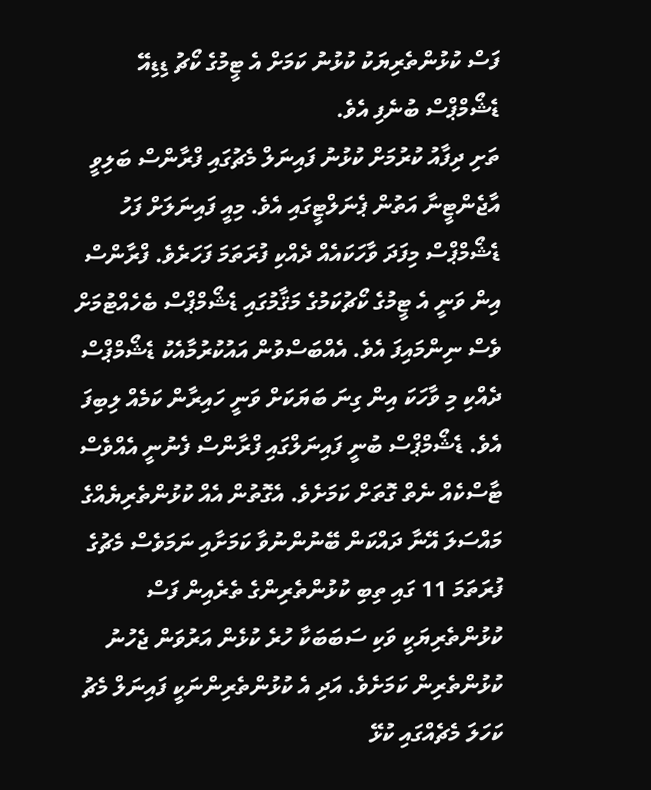ފަސް ކުޅުންތެރިޔަކު ކުޅުނު ކަމަށް އެ ޓީމުގެ ކޯޗު ޑިޑިއޭ ޑެޝޯމްޕްސް ބުނެފި އެވެ.
ތަށި ދިފާއު ކުރުމަށް ކުޅުނު ފައިނަލް މެޗުގައި ފްރާންސް ބަލިވީ އާޖެންޓީނާ އަތުން ޕެނަލްޓީގައި އެވެ. މިއީ ފައިނަލަށް ފަހު ޑެޝޯމްޕްސް މިފަދަ ވާހަކައެއް ދެއްކި ފުރަތަމަ ފަހަރެވެ. ފްރާންސް އިން ވަނީ އެ ޓީމުގެ ކޯޗުކަމުގެ މަޤާމުގައި ޑެޝޯމްޕްސް ބެހެއްޓުމަށް ވެސް ނިންމައިފަ އެވެ. އެއްބަސްވުން އައުކުރުމާއެކު ޑެޝޯމްޕްސް ދެއްކި މި ވާހަކަ އިން ގިނަ ބަޔަކަށް ވަނީ ހައިރާން ކަމެއް ލިބިފަ އެވެ. ޑެޝޯމްޕްސް ބުނީ ފައިނަލްގައި ފްރާންސް ފެނުނީ އެއްވެސް ޓާސްކެއް ނެތް ގޮތަށް ކަމަށެވެ. އެގޮތުން އެއް ކުޅުންތެރިޔެއްގެ މައްސަލަ އޭނާ ދައްކަން ބޭނުންނުވާ ކަމަށާއި ނަމަވެސް މެޗުގެ ފުރަތަމަ 11 ގައި ތިބި ކުޅުންތެރިންގެ ތެރެއިން ފަސް ކުޅުންތެރިޔަކީ ވަކި ސަބަބަކާ ހުރެ ކުޅެން އަރުވަން ޖެހުނު ކުޅުންތެރިން ކަމަށެވެ. އަދި އެ ކުޅުންތެރިންނަކީ ފައިނަލް މެޗު ކަހަލަ މެޗެއްގައި ކުޅޭ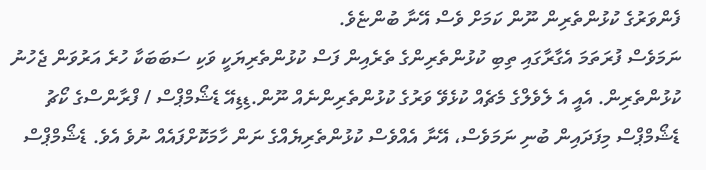ފެންވަރުގެ ކުޅުންތެރިން ނޫން ކަމަށް ވެސް އޭނާ ބުންޏެވެ.
ނަމަވެސް ފުރަތަމަ އެގާރާގައި ތިބި ކުޅުންތެރިންގެ ތެރެއިން ފަސް ކުޅުންތެރިޔަކީ ވަކި ސަބަބަކާ ހުރެ އަރުވަން ޖެހުނު ކުޅުންތެރިން. އެއީ އެ ލެވެލްގެ މެޗެއް ކުޅެވޭ ވަރުގެ ކުޅުންތެރިންނެއް ނޫން.ޑިޑިއޭ ޑެޝޯމްޕްސް / ފްރާންސްގެ ކޯޗު
ޑެޝޯމްޕްސް މިފަދައިން ބުނި ނަމަވެސް، އޭނާ އެއްވެސް ކުޅުންތެރިޔެއްގެ ނަން ހާމަކޮށްފައެއް ނުވެ އެވެ. ޑެޝޯމްޕްސް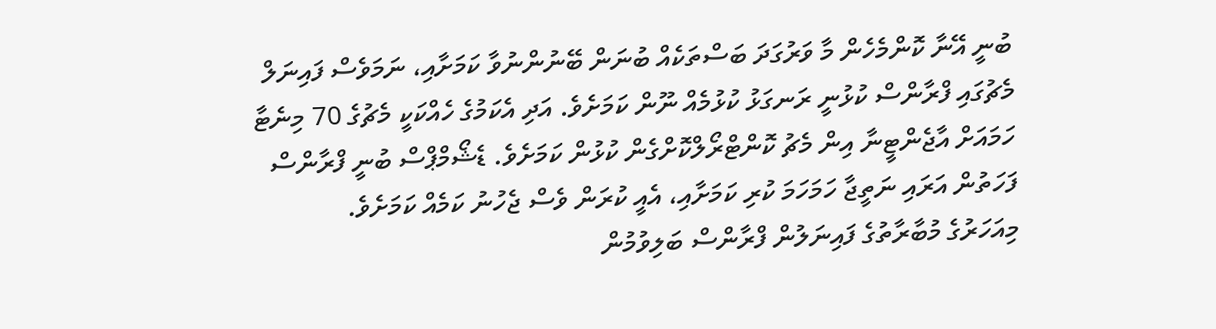ބުނީ އޭނާ ކޮންމެހެން މާ ވަރުގަދަ ބަސްތަކެއް ބުނަން ބޭނުންނުވާ ކަމަށާއި، ނަމަވެސް ފައިނަލް މެޗުގައި ފްރާންސް ކުޅުނީ ރަނގަޅު ކުޅުމެއް ނޫން ކަމަށެވެ. އަދި އެކަމުގެ ހެއްކަކީ މެޗުގެ 70 މިނެޓާ ހަމައަށް އާޖެންޓީނާ އިން މެޗު ކޮންޓްރޯލްކޮށްގެން ކުޅުން ކަމަށެވެ. ޑެޝޯމްޕްސް ބުނީ ފްރާންސް ފަހަތުން އަރައި ނަތީޖާ ހަމަހަމަ ކުރި ކަމަށާއި، އެއީ ކުރަން ވެސް ޖެހުނު ކަމެއް ކަމަށެވެ.
މިއަހަރުގެ މުބާރާތުގެ ފައިނަލުން ފްރާންސް ބަލިވުމުން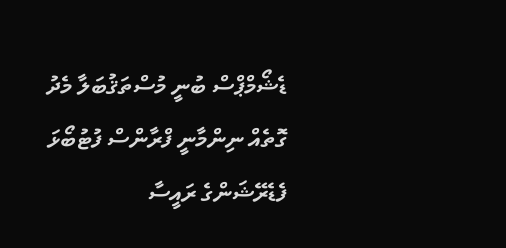ޑެޝޯމްޕްސް ބުނީ މުސްތަޤުބަލާ މެދު ގޮތެއް ނިންމާނީ ފްރާންސް ފުޓުބޯޅަ ފެޑެރޭޝަންގެ ރައީސާ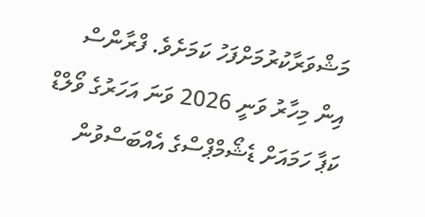މަޝްވަރާކުރުމަށްފަހު ކަމަށެވެ. ފްރާންސް އިން މިހާރު ވަނީ 2026 ވަނަ އަހަރުގެ ވޯލްޑް ކަޕާ ހަމައަށް ޑެޝޯމްޕްސްގެ އެއްބަސްވުން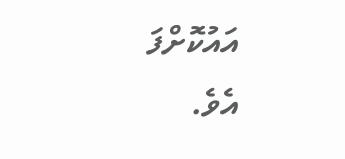އައުކޮށްފަ އެވެ.